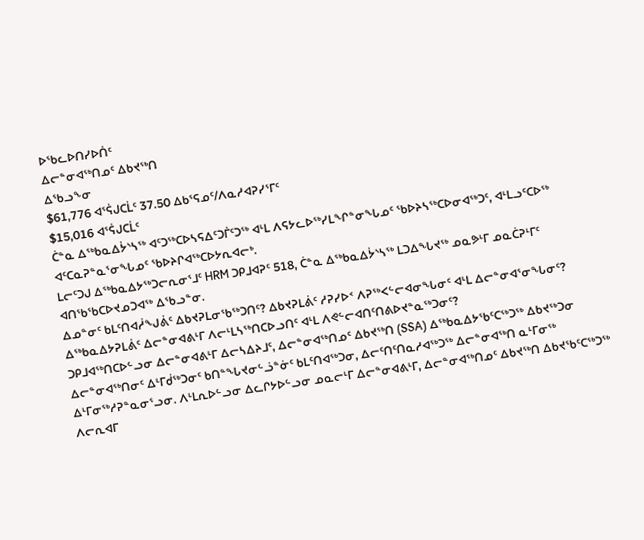ᐅᖃᓚᐅᑎᓯᐅᑏᑦ
ᐃᓕᓐᓂᐊᖅᑎᓄᑦ ᐃᑲᔪᖅᑎ
ᐃᖃᓗᖕᓂ
$61,776 ᐊᕐᕌᒍᑕᒫᑦ 37.50 ᐃᑲᕐᕋᓄᑦ/ᐱᓇᓱᐊᕈᓯᕐᒥᑦ
$15,016 ᐊᕐᕌᒍᑕᒫᑦ
ᑖᓐᓇ ᐃᖅᑲᓇᐃᔮᔅᓴᖅ ᐊᑦᑐᖅᑕᐅᓴᕋᐃᑦᑐᒦᑦᑐᖅ ᐊᒻᒪ ᐱᕋᔭᓚᐅᖅᓯᒪᖏᓐᓂᖓᓄᑦ ᖃᐅᔨᓴᖅᑕᐅᓂᐊᖅᑐᑦ, ᐊᒻᒪᓗᑦᑕᐅᖅ ᐊᑦᑕᓇᕈᓐᓇᕐᓂᖓᓄᑦ ᖃᐅᔨᒋᐊᖅᑕᐅᔭᕆᐊᓕᒃ.
ᒪᓕᑦᑐᒍ ᐃᖅᑲᓇᐃᔭᖅᑐᓕᕆᓂᕐᒧᑦ HRM ᑐᑭᒧᐊᕈᑦ 518, ᑖᓐᓇ ᐃᖅᑲᓇᐃᔮᔅᓴᖅ ᒪᑐᐃᖓᔪᖅ ᓄᓇᕗᒻᒥ ᓄᓇᑖᕈᒻᒥᑦ ᐊᑎᖃᖃᑕᐅᔪᓄᑐᐊᖅ ᐃᖃᓗᓐᓂ.
ᐃᓄᓐᓂᑦ ᑲᒪᑦᑎᐊᓲᖑᕖᑦ ᐃᑲᔪᕈᒪᓂᖃᖅᑐᑎᑦ? ᐃᑲᔪᕈᒪᕖᑦ ᓱᕈᓯᐅᑉ ᐱᕈᖅᐸᓪᓕᐊᓂᖓᓂᑦ ᐊᒻᒪ ᐃᓕᓐᓂᐊᕐᓂᖓᓂᑦ? ᐃᖅᑲᓇᐃᔭᕈᒪᕖᑦ ᐃᓕᓐᓂᐊᕕᒻᒥ ᐱᓕᒻᒪᓴᖅᑎᑕᐅᓗᑎᑦ ᐊᒻᒪ ᐱᕙᓪᓕᐊᑎᑦᑎᕕᐅᔪᓐᓇᖅᑐᓂᑦ?
ᑐᑭᒧᐊᖅᑎᑕᐅᓪᓗᓂ ᐃᓕᓐᓂᐊᕕᒻᒥ ᐃᓕᓴᐃᔨᒧᑦ, ᐃᓕᓐᓂᐊᖅᑎᓄᑦ ᐃᑲᔪᖅᑎ (SSA) ᐃᖅᑲᓇᐃᔭᖃᑦᑕᖅᑐᖅ ᐃᑲᔪᖅᑐᓂ ᐃᓕᓐᓂᐊᖅᑎᓂᑦ ᐃᒻᒥᑰᖅᑐᓂᑦ ᑲᑎᓐᖓᔪᓂᓪᓘᓐᓃᑦ ᑲᒪᑦᑎᐊᖅᑐᓂ, ᐃᓕᑦᑎᑦᑎᓇᓱᐊᖅᑐᖅ ᐃᓕᓐᓂᐊᖅᑎ ᓇᒻᒥᓂᖅ ᐃᒻᒥᓂᖅᓱᕈᓐᓇᓂᕐᓗᓂ. ᐱᒻᒪᕆᐅᓪᓗᓂ ᐃᓚᒋᔭᐅᓪᓗᓂ ᓄᓇᓕᒻᒥ ᐃᓕᓐᓂᐊᕕᒻᒥ, ᐃᓕᓐᓂᐊᖅᑎᓄᑦ ᐃᑲᔪᖅᑎ ᐃᑲᔪᖃᑦᑕᖅᑐᖅ ᐱᓕᕆᐊᒥ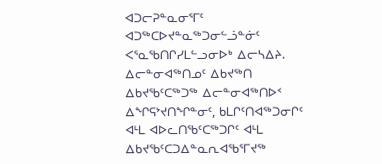ᐊᑐᓕᕈᓐᓇᓂᕐᒥᑦ ᐊᑐᖅᑕᐅᔪᓐᓇᖅᑐᓂᓪᓘᓐᓃᑦ ᐸᕐᓇᖃᑎᒋᓯᒪᓪᓗᓂᐅᒃ ᐃᓕᓴᐃᔨ. ᐃᓕᓐᓂᐊᖅᑎᓄᑦ ᐃᑲᔪᖅᑎ ᐃᑲᔪᖃᑦᑕᖅᑐᖅ ᐃᓕᓐᓂᐊᖅᑎᐅᑉ ᐃᖏᕋᔾᔪᑎᖏᓐᓂᑦ, ᑲᒪᒋᑦᑎᐊᖅᑐᓂᒋᑦ ᐊᒻᒪ ᐊᐅᓚᑎᖃᑦᑕᖅᑐᒋᑦ ᐊᒻᒪ ᐃᑲᔪᖃᑦᑕᑐᐃᓐᓇᕆᐊᖃᕐᒥᔪᖅ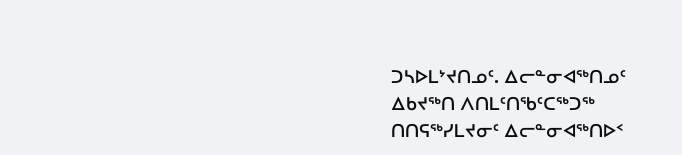ᑐᓴᐅᒪᔾᔪᑎᓄᑦ. ᐃᓕᓐᓂᐊᖅᑎᓄᑦ ᐃᑲᔪᖅᑎ ᐱᑎᒪᑦᑎᖃᑦᑕᖅᑐᖅ ᑎᑎᕋᖅᓯᒪᔪᓂᑦ ᐃᓕᓐᓂᐊᖅᑎᐅᑉ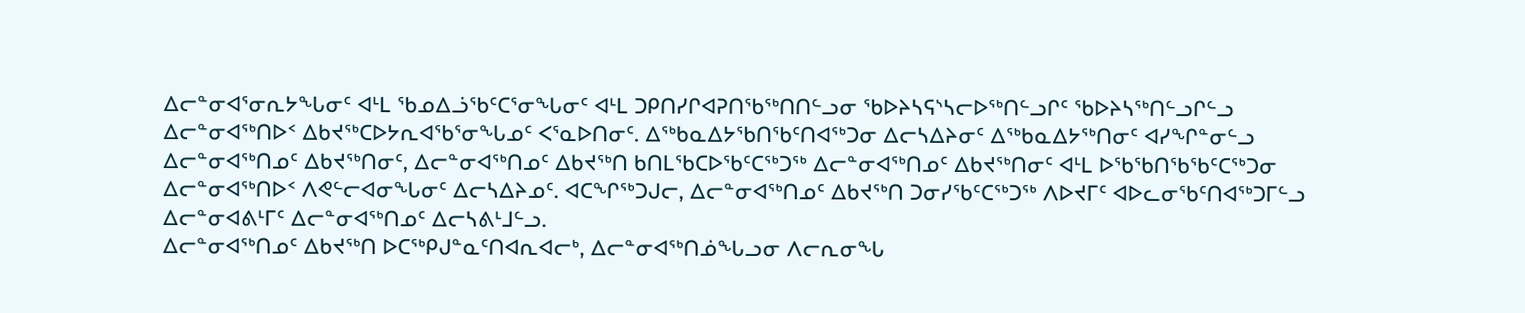ᐃᓕᓐᓂᐊᕐᓂᕆᔭᖓᓂᑦ ᐊᒻᒪ ᖃᓄᐃᓘᖃᑦᑕᕐᓂᖓᓂᑦ ᐊᒻᒪ ᑐᑭᑎᓯᒋᐊᕈᑎᖃᖅᑎᑎᓪᓗᓂ ᖃᐅᔨᓴᕋᔅᓴᓕᐅᖅᑎᓪᓗᒋᑦ ᖃᐅᔨᓴᖅᑎᓪᓗᒋᓪᓗ ᐃᓕᓐᓂᐊᖅᑎᐅᑉ ᐃᑲᔪᖅᑕᐅᔭᕆᐊᖃᕐᓂᖓᓄᑦ ᐸᕐᓇᐅᑎᓂᑦ. ᐃᖅᑲᓇᐃᔭᖃᑎᖃᑦᑎᐊᖅᑐᓂ ᐃᓕᓴᐃᔨᓂᑦ ᐃᖅᑲᓇᐃᔭᖅᑎᓂᑦ ᐊᓯᖏᓐᓂᓪᓗ ᐃᓕᓐᓂᐊᖅᑎᓄᑦ ᐃᑲᔪᖅᑎᓂᑦ, ᐃᓕᓐᓂᐊᖅᑎᓄᑦ ᐃᑲᔪᖅᑎ ᑲᑎᒪᖃᑕᐅᖃᑦᑕᖅᑐᖅ ᐃᓕᓐᓂᐊᖅᑎᓄᑦ ᐃᑲᔪᖅᑎᓂᑦ ᐊᒻᒪ ᐅᖃᖃᑎᖃᖃᑦᑕᖅᑐᓂ ᐃᓕᓐᓂᐊᖅᑎᐅᑉ ᐱᕙᓪᓕᐊᓂᖓᓂᑦ ᐃᓕᓴᐃᔨᓄᑦ. ᐊᑕᖏᖅᑐᒍᓕ, ᐃᓕᓐᓂᐊᖅᑎᓄᑦ ᐃᑲᔪᖅᑎ ᑐᓂᓯᖃᑦᑕᖅᑐᖅ ᐱᐅᔪᒥᑦ ᐊᐅᓚᓂᖃᑦᑎᐊᖅᑐᒥᓪᓗ ᐃᓕᓐᓂᐊᕕᒻᒥᑦ ᐃᓕᓐᓂᐊᖅᑎᓄᑦ ᐃᓕᓴᕕᒻᒧᓪᓗ.
ᐃᓕᓐᓂᐊᖅᑎᓄᑦ ᐃᑲᔪᖅᑎ ᐅᑕᖅᑭᒍᓐᓇᑦᑎᐊᕆᐊᓕᒃ, ᐃᓕᓐᓂᐊᖅᑎᓅᖓᓗᓂ ᐱᓕᕆᓂᖓ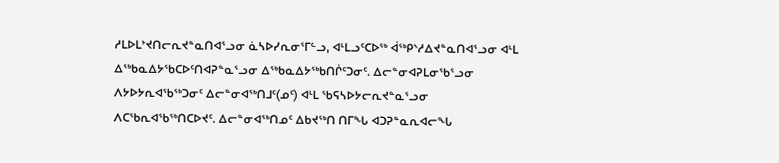ᓱᒪᐅᒪᔾᔪᑎᓕᕆᔪᓐᓇᑎᐊᕐᓗᓂ ᓈᓴᐅᓯᕆᓂᕐᒥᓪᓗ, ᐊᒻᒪᓗᑦᑕᐅᖅ ᐋᖅᑭᔅᓱᐃᔪᓐᓇᑎᐊᕐᓗᓂ ᐊᒻᒪ ᐃᖅᑲᓇᐃᔭᖃᑕᐅᑦᑎᐊᕈᓐᓇᕐᓗᓂ ᐃᖅᑲᓇᐃᔭᖅᑲᑎᒌᑦᑐᓂᑦ. ᐃᓕᓐᓂᐊᕈᒪᓂᖃᕐᓗᓂ ᐱᔭᐅᔭᕆᐊᖃᖅᑐᓂᑦ ᐃᓕᓐᓂᐊᖅᑎᒧᑦ(ᓄᑦ) ᐊᒻᒪ ᖃᕋᓴᐅᔭᓕᕆᔪᓐᓇᕐᓗᓂ ᐱᑕᖃᕆᐊᖃᖅᑎᑕᐅᔪᑦ. ᐃᓕᓐᓂᐊᖅᑎᓄᑦ ᐃᑲᔪᖅᑎ ᑎᒥᖓ ᐊᑐᕈᓐᓇᕆᐊᓕᖓ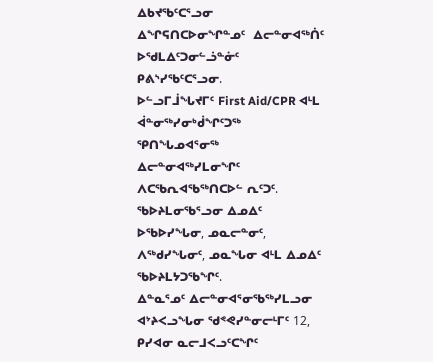ᐃᑲᔪᖃᑦᑕᕐᓗᓂ ᐃᖏᕋᑎᑕᐅᓂᖏᓐᓄᑦ  ᐃᓕᓐᓂᐊᖅᑏᑦ ᐅᖁᒪᐃᑦᑐᓂᓪᓘᓐᓃᑦ ᑭᕕᔅᓯᖃᑦᑕᕐᓗᓂ.
ᐅᓪᓗᒥᒨᖓᔪᒥᑦ First Aid/CPR ᐊᒻᒪ ᐋᓐᓂᖅᓯᓂᒃᑰᖏᑦᑐᖅ ᕿᑎᖓᓄᐊᕐᓂᖅ ᐃᓕᓐᓂᐊᖅᓯᒪᓂᖏᑦ ᐱᑕᖃᕆᐊᖃᖅᑎᑕᐅᓪ ᕆᑦᑐᑦ.
ᖃᐅᔨᒪᓂᖃᕐᓗᓂ ᐃᓄᐃᑦ ᐅᖃᐅᓯᖓᓂ, ᓄᓇᓕᓐᓂᑦ, ᐱᖅᑯᓯᖓᓂᑦ, ᓄᓇᖓᓂ ᐊᒻᒪ ᐃᓄᐃᑦ ᖃᐅᔨᒪᔭᑐᖃᖏᑦ.
ᐃᓐᓇᕐᓄᑦ ᐃᓕᓐᓂᐊᕐᓂᖃᖅᓯᒪᓗᓂ ᐊᔾᔨᐸᓗᖓᓂ ᖁᕝᕙᓯᓐᓂᓕᒻᒥᑦ 12, ᑭᓯᐊᓂ ᓇᓕᒧᐸᓗᑦᑕᖏᑦ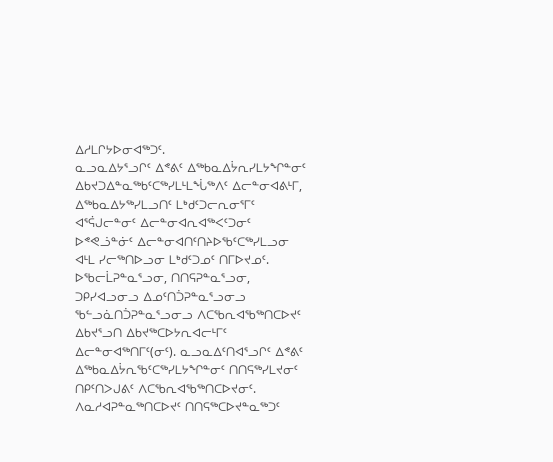ᐃᓱᒪᒋᔭᐅᓂᐊᖅᑐᑦ.
ᓇᓗᓇᐃᔭᕐᓗᒋᑦ ᐃᕝᕕᑦ ᐃᖅᑲᓇᐃᔮᕆᓯᒪᔭᖏᓐᓂᑦ ᐃᑲᔪᑐᐃᓐᓇᖅᑲᑦᑕᖅᓯᒪᒻᒪᖔᖅᐱᑦ ᐃᓕᓐᓂᐊᕕᒻᒥ, ᐃᖅᑲᓇᐃᔭᖅᓯᒪᓗᑎᑦ ᒪᒃᑯᑦᑐᓕᕆᓂᕐᒥᑦ ᐊᕐᕌᒍᓕᓐᓂᑦ ᐃᓕᓐᓂᐊᕆᐊᖅᐸᑦᑐᓂᑦ ᐅᕝᕙᓘᓐᓃᑦ ᐃᓕᓐᓂᐊᑎᑦᑎᔨᐅᖃᑦᑕᖅᓯᒪᓗᓂ ᐊᒻᒪ ᓯᓕᖅᑎᐅᓗᓂ ᒪᒃᑯᑦᑐᓄᑦ ᑎᒥᐅᔪᓄᑦ.
ᐅᖃᓕᒫᕈᓐᓇᕐᓗᓂ, ᑎᑎᕋᕈᓐᓇᕐᓗᓂ, ᑐᑭᓯᐊᓗᓂᓗ ᐃᓄᑦᑎᑑᕈᓐᓇᕐᓗᓂᓗ ᖃᓪᓗᓈᑎᑑᕈᓐᓇᕐᓗᓂᓗ ᐱᑕᖃᕆᐊᖃᖅᑎᑕᐅᔪᑦ ᐃᑲᔪᕐᓗᑎ ᐃᑲᔪᖅᑕᐅᔭᕆᐊᓕᒻᒥᑦ ᐃᓕᓐᓂᐊᖅᑎᒥᑦ(ᓂᑦ). ᓇᓗᓇᐃᑦᑎᐊᕐᓗᒋᑦ ᐃᕝᕕᑦ ᐃᖅᑲᓇᐃᔮᕆᖃᑦᑕᖅᓯᒪᔭᖏᓐᓂᑦ ᑎᑎᕋᖅᓯᒪᔪᓂᑦ ᑎᑭᑦᑎᐳᒍᕕᑦ ᐱᑕᖃᕆᐊᖃᖅᑎᑕᐅᔪᓂᑦ.
ᐱᓇᓱᐊᕈᓐᓇᖅᑎᑕᐅᔪᑦ ᑎᑎᕋᖅᑕᐅᔪᓐᓇᖅᑐᑦ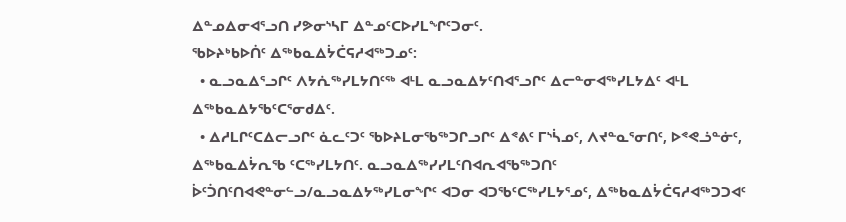ᐃᓐᓄᐃᓂᐊᕐᓗᑎ ᓯᕗᓂᔅᓴᒥ ᐃᓐᓄᑦᑕᐅᓯᒪᖏᑦᑐᓂᑦ.
ᖃᐅᔨᒃᑲᐅᑏᑦ ᐃᖅᑲᓇᐃᔮᑖᕋᓱᐊᖅᑐᓄᑦ:
  • ᓇᓗᓇᐃᕐᓗᒋᑦ ᐱᔭᕇᖅᓯᒪᔭᑎᑦᖅ ᐊᒻᒪ ᓇᓗᓇᐃᔭᑦᑎᐊᕐᓗᒋᑦ ᐃᓕᓐᓂᐊᖅᓯᒪᔭᐃᑦ ᐊᒻᒪ ᐃᖅᑲᓇᐃᔭᖃᑦᑕᕐᓂᑯᐃᑦ.
  • ᐃᓱᒪᒋᑦᑕᐃᓕᓗᒋᑦ ᓈᓚᑦᑐᑦ ᖃᐅᔨᒪᓂᖃᖅᑐᒋᓗᒋᑦ ᐃᕝᕕᑦ ᒥᔅᓵᓄᑦ, ᐱᔪᓐᓇᕐᓂᑎᑦ, ᐅᕝᕙᓘᓐᓃᑦ, ᐃᖅᑲᓇᐃᔮᕆᖃ ᑦᑕᖅᓯᒪᔭᑎᑦ. ᓇᓗᓇᐃᖅᓯᓯᒪᑦᑎᐊᕆᐊᖃᖅᑐᑎᑦ ᐆᑦᑑᑎᑦᑎᐊᕙᓐᓂᓪᓗ/ᓇᓗᓇᐃᔭᖅᓯᒪᓂᖏᑦ ᐊᑐᓂ ᐊᑐᖃᑦᑕᖅᓯᒪᔭᕐᓄᑦ, ᐃᖅᑲᓇᐃᔮᑖᕋᓱᐊᖅᑐᑐᐊᑦ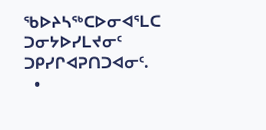ᖃᐅᔨᓴᖅᑕᐅᓂᐊᕐᒪᑕ ᑐᓂᔭᐅᓯᒪᔪᓂᑦ ᑐᑭᓯᒋᐊᕈᑎᑐᐊᓂᑦ.
  •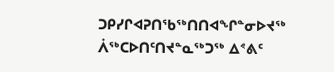ᑐᑭᓯᒋᐊᕈᑎᖃᖅᑎᑎᐊᖏᓐᓂᐅᔪᖅ ᐲᖅᑕᐅᑎᑦᑎᔪᓐᓇᖅᑐᖅ ᐃᕝᕕᑦ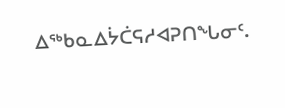ᐃᖅᑲᓇᐃᔮᑖᕋᓱᐊᕈᑎᖓᓂᑦ.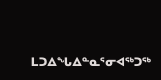ᒪᑐᐃᖓᐃᓐᓇᕐᓂᐊᖅᑐᖅ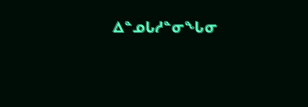ᐃᓐᓄᒐᓱᓐᓂᖓᓂ